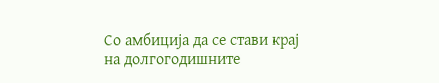Со амбиција да се стави крај на долгогодишните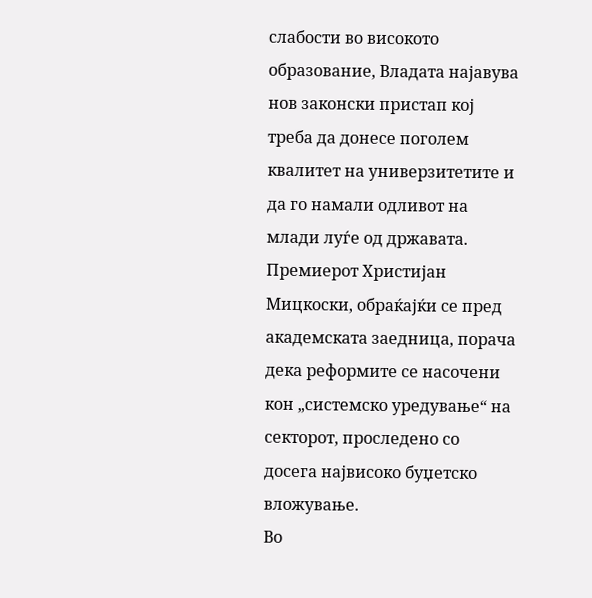слабости во високото образование, Владата најавува нов законски пристап кој треба да донесе поголем квалитет на универзитетите и да го намали одливот на млади луѓе од државата. Премиерот Христијан Мицкоски, обраќајќи се пред академската заедница, порача дека реформите се насочени кон „системско уредување“ на секторот, проследено со досега највисоко буџетско вложување.
Во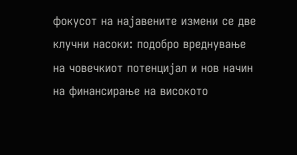фокусот на најавените измени се две клучни насоки: подобро вреднување на човечкиот потенцијал и нов начин на финансирање на високото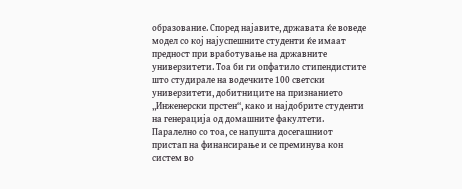образование. Според најавите, државата ќе воведе модел со кој најуспешните студенти ќе имаат предност при вработување на државните универзитети. Тоа би ги опфатило стипендистите што студирале на водечките 100 светски универзитети, добитниците на признанието „Инженерски прстен“, како и најдобрите студенти на генерација од домашните факултети.
Паралелно со тоа, се напушта досегашниот пристап на финансирање и се преминува кон систем во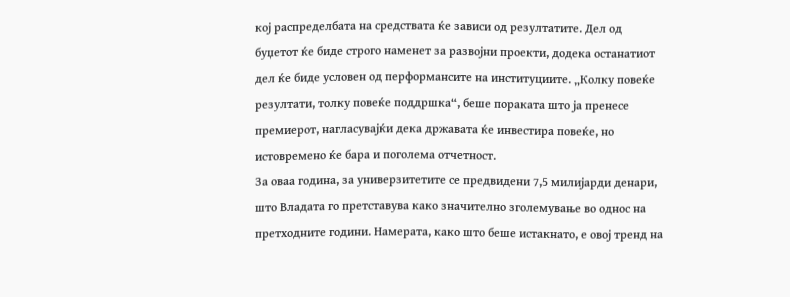кој распределбата на средствата ќе зависи од резултатите. Дел од буџетот ќе биде строго наменет за развојни проекти, додека останатиот дел ќе биде условен од перформансите на институциите. „Колку повеќе резултати, толку повеќе поддршка“, беше пораката што ја пренесе премиерот, нагласувајќи дека државата ќе инвестира повеќе, но истовремено ќе бара и поголема отчетност.
За оваа година, за универзитетите се предвидени 7,5 милијарди денари, што Владата го претставува како значително зголемување во однос на претходните години. Намерата, како што беше истакнато, е овој тренд на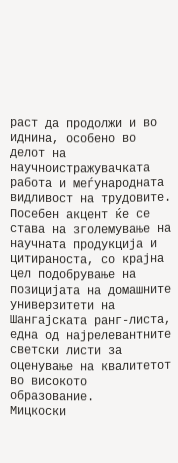раст да продолжи и во иднина, особено во делот на научноистражувачката работа и меѓународната видливост на трудовите.
Посебен акцент ќе се става на зголемување на научната продукција и цитираноста, со крајна цел подобрување на позицијата на домашните универзитети на Шангајската ранг-листа, една од најрелевантните светски листи за оценување на квалитетот во високото образование.
Мицкоски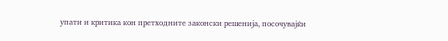упати и критика кон претходните законски решенија, посочувајќи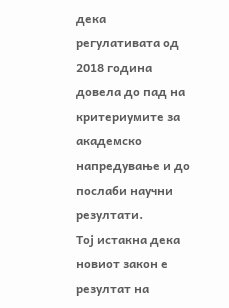дека регулативата од 2018 година довела до пад на критериумите за академско напредување и до послаби научни резултати.
Тој истакна дека новиот закон е резултат на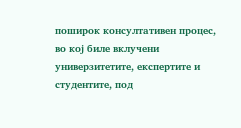поширок консултативен процес, во кој биле вклучени универзитетите, експертите и студентите, под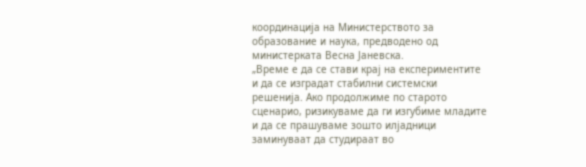координација на Министерството за образование и наука, предводено од министерката Весна Јаневска.
„Време е да се стави крај на експериментите и да се изградат стабилни системски решенија. Ако продолжиме по старото сценарио, ризикуваме да ги изгубиме младите и да се прашуваме зошто илјадници заминуваат да студираат во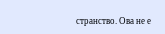странство. Ова не е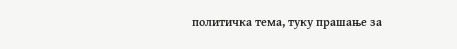политичка тема, туку прашање за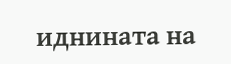иднината на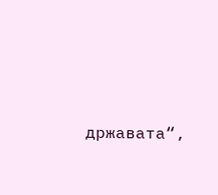државата“,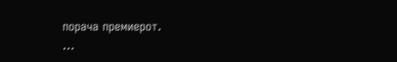порача премиерот.
…